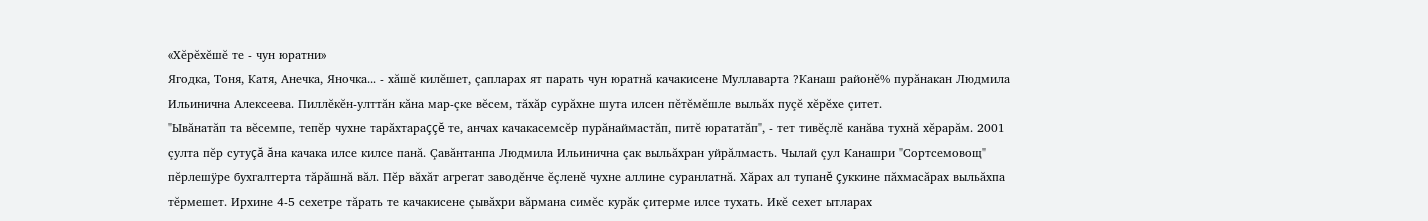«Хĕрĕхĕшĕ те - чун юратни»
Ягодка, Тоня, Катя, Анечка, Яночка... - хăшĕ килĕшет, çапларах ят парать чун юратнă качакисене Муллаварта ?Канаш районĕ% пурăнакан Людмила Ильинична Алексеева. Пиллĕкĕн-улттăн кăна мар-çке вĕсем, тăхăр сурăхне шута илсен пĕтĕмĕшле выльăх пуçĕ хĕрĕхе çитет.
"Ывăнатăп та вĕсемпе, тепĕр чухне тарăхтараççĕ те, анчах качакасемсĕр пурăнаймастăп, питĕ юрататăп", - тет тивĕçлĕ канăва тухнă хĕрарăм. 2001 çулта пĕр сутуçă ăна качака илсе килсе панă. Çавăнтанпа Людмила Ильинична çак выльăхран уйрăлмасть. Чылай çул Канашри "Сортсемовощ" пĕрлешÿре бухгалтерта тăрăшнă вăл. Пĕр вăхăт агрегат заводĕнче ĕçленĕ чухне аллине суранлатнă. Хăрах ал тупанĕ çуккине пăхмасăрах выльăхпа тĕрмешет. Ирхине 4-5 сехетре тăрать те качакисене çывăхри вăрмана симĕс курăк çитерме илсе тухать. Икĕ сехет ытларах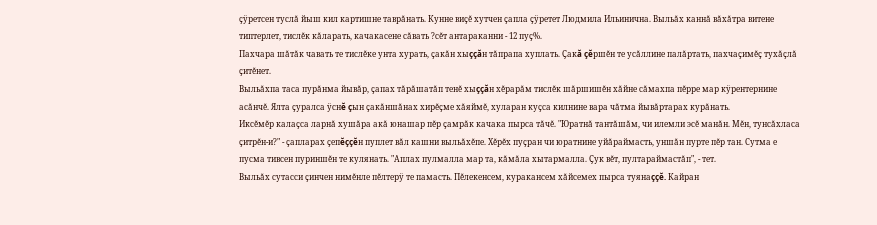çÿретсен туслă йыш кил картишне таврăнать. Кунне виçĕ хутчен çапла çÿретет Людмила Ильинична. Выльăх каннă вăхăтра витене типтерлет, тислĕк кăларать, качакасене сăвать ?сĕт антараканни - 12 пуç%.
Пахчара шăтăк чавать те тислĕке унта хурать, çакăн хыççăн тăпрапа хуплать. Çакă çĕршĕн те усăллине палăртать, пахчаçимĕç тухăçлă çитĕнет.
Выльăхпа таса пурăнма йывăр, çапах тăрăшатăп тенĕ хыççăн хĕрарăм тислĕк шăршишĕн хăйне сăмахпа пĕрре мар кÿрентернине асăнчĕ. Ялта çуралса ÿснĕ çын çакăншăнах хирĕçме хăяймĕ, хуларан куçса килнине вара чăтма йывăртарах курăнать.
Иксĕмĕр калаçса ларнă хушăра акă юнашар пĕр çамрăк качака пырса тăчĕ. "Юратнă тантăшăм, чи илемли эсĕ манăн. Мĕн, тунсăхласа çитрĕн-и?" - çапларах çепĕççĕн пуплет вăл кашни выльăхĕпе. Хĕрĕх пуçран чи юратнине уйăраймасть, уншăн пурте пĕр тан. Сутма е пусма тивсен пуриншĕн те кулянать. "Аплах пулмалла мар та, кăмăла хытармалла. Çук вĕт, пултараймастăп", - тет.
Выльăх сутасси çинчен нимĕнле пĕлтерÿ те памасть. Пĕлекенсем, куракансем хăйсемех пырса туянаççĕ. Кайран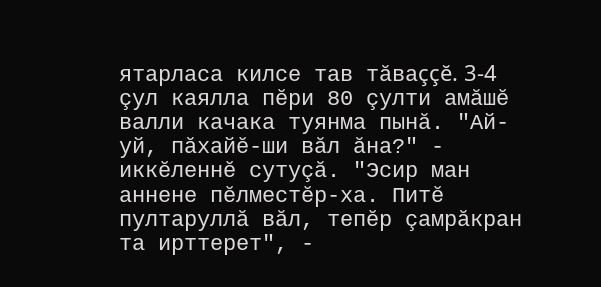ятарласа килсе тав тăваççĕ. 3-4 çул каялла пĕри 80 çулти амăшĕ валли качака туянма пынă. "Ай-уй, пăхайĕ-ши вăл ăна?" - иккĕленнĕ сутуçă. "Эсир ман аннене пĕлместĕр-ха. Питĕ пултаруллă вăл, тепĕр çамрăкран та ирттерет", -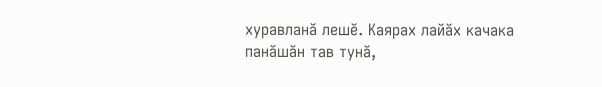хуравланă лешĕ. Каярах лайăх качака панăшăн тав тунă,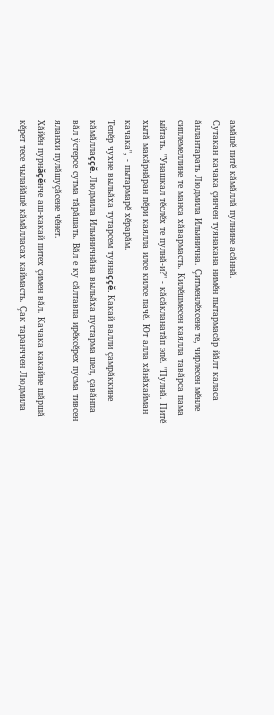амăшĕ питĕ кăмăллă пулнине асăннă.
Сутакан качака çинчен туянакана нимĕн пытармасăр йăлт каласа ăнлантарать Людмила Ильинична. Çитменлĕхсене те, чирлесен мĕнле сиплемеллине те манса хăвармасть. Килĕшмесен каялла тавăрса пама ыйтать. "Унашкал тĕслĕх те пулнă-и?" - кăсăкланатăп эпĕ. "Пулнă. Питĕ хытă макăрнăран пĕри каялла илсе килсе пачĕ. Ют алла хăнăхайман качака", - пытармарĕ хĕрарăм.
Тепĕр чухне выльăха тутарсем туянаççĕ. Какай валли çамрăккине кăмăллаççĕ. Людмила Ильиничнăна выльăха пустарма шел, çавăнпа вăл ÿстерсе сутма тăрăшать. Вăл е ку сăлтавпа ирĕксĕрех пусма тивсен яланхи пулăшуçăсене чĕнет.
Хăйĕн пурнăçĕнче аш-какай питех çимен вăл. Качака какайне шăршă кĕрет тесе чылайăшĕ кăмăлласах каймасть. Çак таранччен Людмила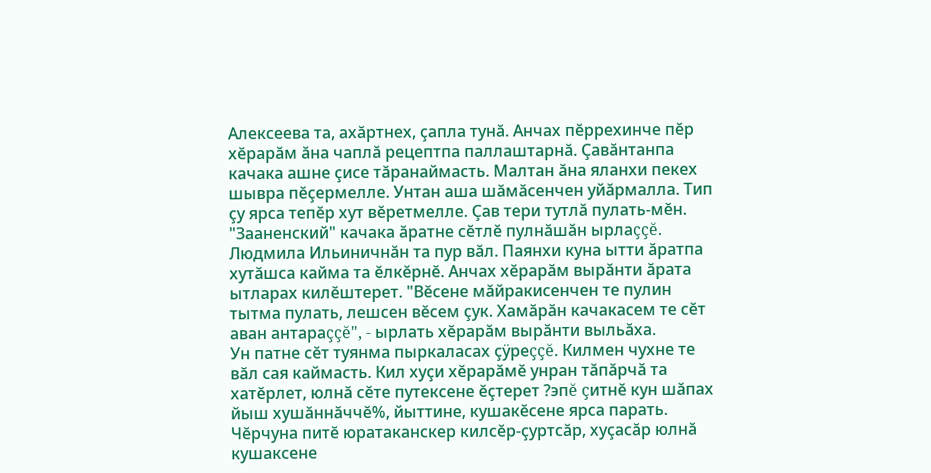Алексеева та, ахăртнех, çапла тунă. Анчах пĕррехинче пĕр хĕрарăм ăна чаплă рецептпа паллаштарнă. Çавăнтанпа качака ашне çисе тăранаймасть. Малтан ăна яланхи пекех шывра пĕçермелле. Унтан аша шăмăсенчен уйăрмалла. Тип çу ярса тепĕр хут вĕретмелле. Çав тери тутлă пулать-мĕн.
"Зааненский" качака ăратне сĕтлĕ пулнăшăн ырлаççĕ. Людмила Ильиничнăн та пур вăл. Паянхи куна ытти ăратпа хутăшса кайма та ĕлкĕрнĕ. Анчах хĕрарăм вырăнти ăрата ытларах килĕштерет. "Вĕсене мăйракисенчен те пулин тытма пулать, лешсен вĕсем çук. Хамăрăн качакасем те сĕт аван антараççĕ", - ырлать хĕрарăм вырăнти выльăха.
Ун патне сĕт туянма пыркаласах çÿреççĕ. Килмен чухне те вăл сая каймасть. Кил хуçи хĕрарăмĕ унран тăпăрчă та хатĕрлет, юлнă сĕте путексене ĕçтерет ?эпĕ çитнĕ кун шăпах йыш хушăннăччĕ%, йыттине, кушакĕсене ярса парать. Чĕрчуна питĕ юратаканскер килсĕр-çуртсăр, хуçасăр юлнă кушаксене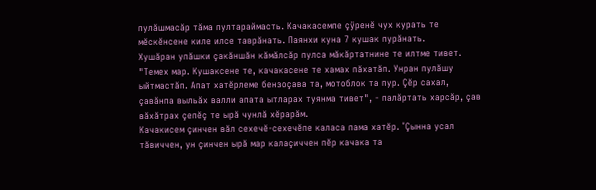пулăшмасăр тăма пултараймасть. Качакасемпе çÿренĕ чух курать те мĕскĕнсене киле илсе таврăнать. Паянхи куна 7 кушак пурăнать.
Хушăран упăшки çакăншăн кăмăлсăр пулса мăкăртатнине те илтме тивет. "Темех мар. Кушаксене те, качакасене те хамах пăхатăп. Унран пулăшу ыйтмастăп. Апат хатĕрлеме бензоçава та, мотоблок та пур. Çĕр сахал, çавăнпа выльăх валли апата ытларах туянма тивет", - палăртать харсăр, çав вăхăтрах çепĕç те ырă чунлă хĕрарăм.
Качакисем çинчен вăл сехечĕ-сехечĕпе каласа пама хатĕр. "Çынна усал тăвиччен, ун çинчен ырă мар калаçиччен пĕр качака та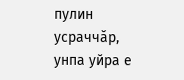пулин усраччăр, унпа уйра е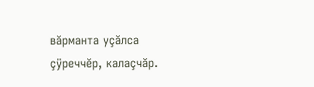вăрманта уçăлса çÿреччĕр, калаçчăр.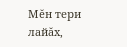Мĕн тери лайăх,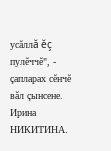усăллă ĕç пулĕччĕ", - çапларах сĕнчĕ вăл çынсене.
Ирина НИКИТИНА.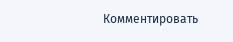Комментировать